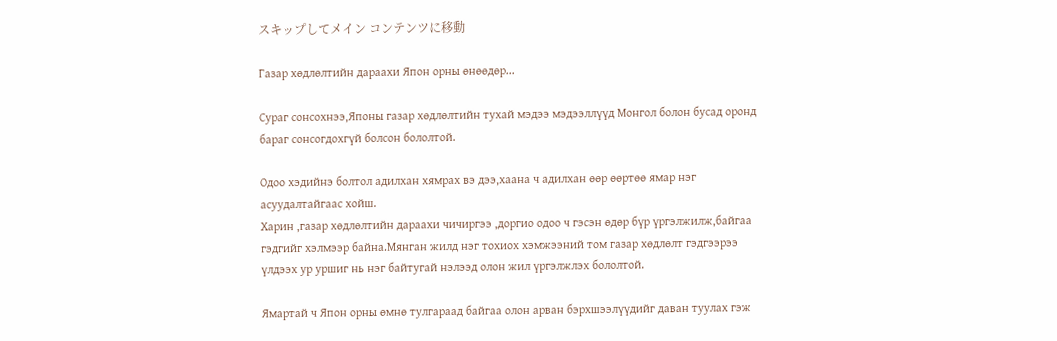スキップしてメイン コンテンツに移動

Газар хөдлөлтийн дараахи Япон орны өнөөдөр...

Сураг сонсохнээ,Японы газар хөдлөлтийн тухай мэдээ мэдээллүүд Монгол болон бусад оронд бараг сонсогдохгүй болсон бололтой.

Одоо хэдийнэ болтол адилхан хямрах вэ дээ,хаана ч адилхан өөр өөртөө ямар нэг асуудалтайгаас хойш.
Харин ,газар хөдлөлтийн дараахи чичиргээ ,доргио одоо ч гэсэн өдөр бүр үргэлжилж,байгаа гэдгийг хэлмээр байна.Мянган жилд нэг тохиох хэмжээний том газар хөдлөлт гэдгээрээ үлдээх ур уршиг нь нэг байтугай нэлээд олон жил үргэлжлэх бололтой.

Ямартай ч Япон орны өмнө тулгараад байгаа олон арван бэрхшээлүүдийг даван туулах гэж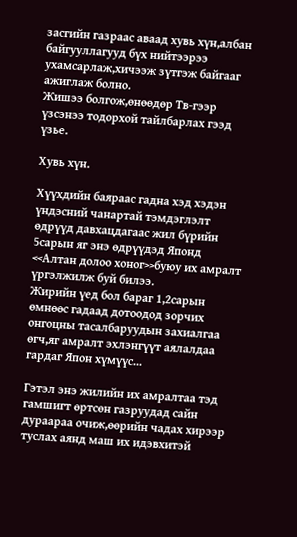засгийн газраас аваад хувь хүн,албан байгууллагууд бүх нийтээрээ ухамсарлаж,хичээж зүтгэж байгааг ажиглаж болно.
Жишээ болгож,өнөөдөр Тв-гээр үзсэнээ тодорхой тайлбарлах гээд үзье.

Хувь хүн.

Хүүхдийн баяраас гадна хэд хэдэн үндэсний чанартай тэмдэглэлт өдрүүд давхацдагаас жил бүрийн 5сарын яг энэ өдрүүдэд Японд <<Алтан долоо хоног>>буюу их амралт үргэлжилж буй билээ.
Жирийн үед бол бараг 1,2сарын өмнөөс гадаад дотоодод зорчих онгоцны тасалбаруудын захиалгаа өгч,яг амралт эхлэнгүүт аялалдаа гардаг Япон хүмүүс...

Гэтэл энэ жилийн их амралтаа тэд  гамшигт өртсөн газруудад сайн дураараа очиж,өөрийн чадах хирээр туслах аянд маш их идэвхитэй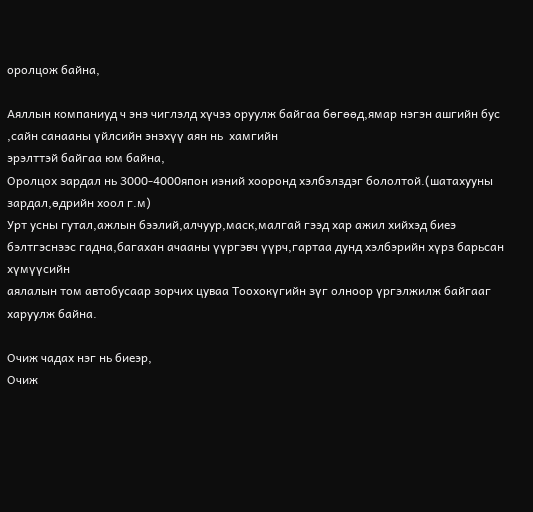оролцож байна,

Аяллын компаниуд ч энэ чиглэлд хүчээ оруулж байгаа бөгөөд,ямар нэгэн ашгийн бус ,сайн санааны үйлсийн энэхүү аян нь  хамгийн
эрэлттэй байгаа юм байна,
Оролцох зардал нь 3000-4000япон иэний хооронд хэлбэлздэг бололтой.(шатахууны зардал,өдрийн хоол г.м)
Урт усны гутал,ажлын бээлий,алчуур,маск,малгай гээд хар ажил хийхэд биеэ бэлтгэснээс гадна,багахан ачааны үүргэвч үүрч,гартаа дунд хэлбэрийн хүрз барьсан хүмүүсийн
аялалын том автобусаар зорчих цуваа Тоохокүгийн зүг олноор үргэлжилж байгааг харуулж байна.

Очиж чадах нэг нь биеэр,
Очиж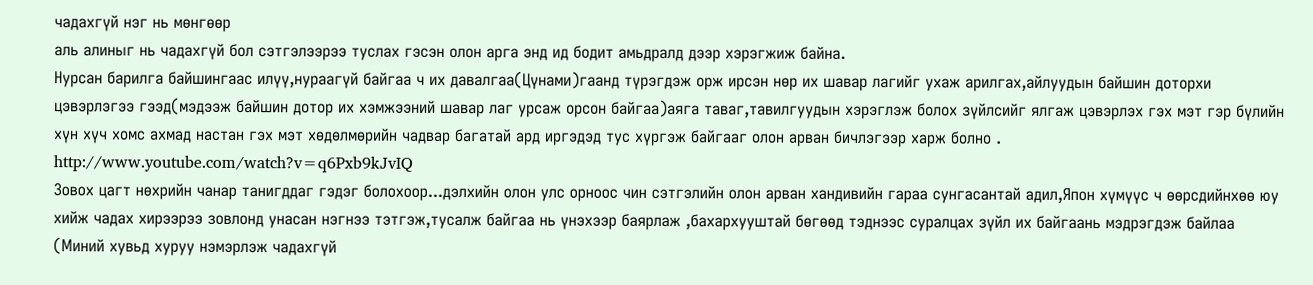чадахгүй нэг нь мөнгөөр
аль алиныг нь чадахгүй бол сэтгэлээрээ туслах гэсэн олон арга энд ид бодит амьдралд дээр хэрэгжиж байна.
Нурсан барилга байшингаас илүү,нураагүй байгаа ч их давалгаа(Цүнами)гаанд түрэгдэж орж ирсэн нөр их шавар лагийг ухаж арилгаx,айлуудын байшин доторхи цэвэрлэгээ гээд(мэдээж байшин дотор их хэмжээний шавар лаг урсаж орсон байгаа)аяга таваг,тавилгуудын хэрэглэж болох зүйлсийг ялгаж цэвэрлэх гэх мэт гэр бүлийн хүн хүч хомс ахмад настан гэх мэт хөдөлмөрийн чадвар багатай ард иргэдэд тус хүргэж байгааг олон арван бичлэгээр харж болно .
http://www.youtube.com/watch?v=q6Pxb9kJvIQ
Зовох цагт нөхрийн чанар танигддаг гэдэг болохоор...дэлхийн олон улс орноос чин сэтгэлийн олон арван хандивийн гараа сунгасантай адил,Япон хүмүүс ч өөрсдийнхөө юу хийж чадах хирээрээ зовлонд унасан нэгнээ тэтгэж,тусалж байгаа нь үнэхээр баярлаж ,бахархууштай бөгөөд тэднээс суралцах зүйл их байгаань мэдрэгдэж байлаа
(Миний хувьд хуруу нэмэрлэж чадахгүй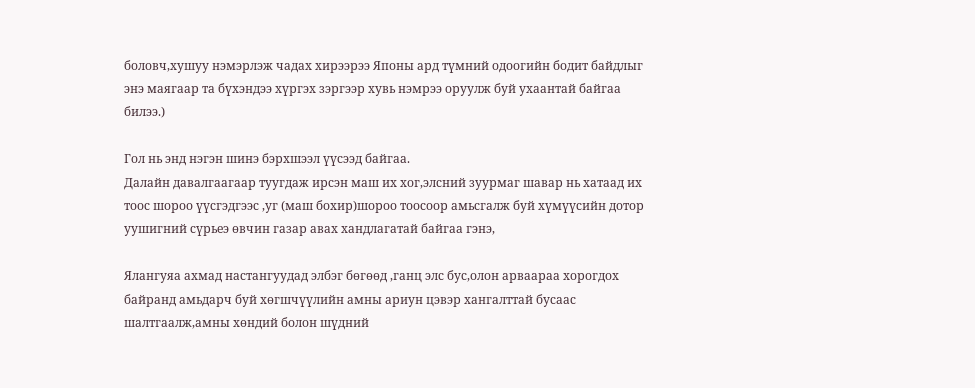боловч,хушуу нэмэрлэж чадах хирээрээ Японы ард түмний одоогийн бодит байдлыг энэ маягаар та бүхэндээ хүргэх зэргээр хувь нэмрээ оруулж буй ухаантай байгаа билээ.)

Гол нь энд нэгэн шинэ бэрхшээл үүсээд байгаа.
Далайн давалгаагаар туугдаж ирсэн маш их хог,элсний зуурмаг шавар нь хатаад их тоос шороо үүсгэдгээс ,уг (маш бохир)шороо тоосоор амьсгалж буй хүмүүсийн дотор уушигний сүрьеэ өвчин газар авах хандлагатай байгаа гэнэ,

Ялангуяа ахмад настангуудад элбэг бөгөөд ,ганц элс бус,олон арваараа хорогдох байранд амьдарч буй хөгшчүүлийн амны ариун цэвэр хангалттай бусаас шалтгаалж,амны хөндий болон шүдний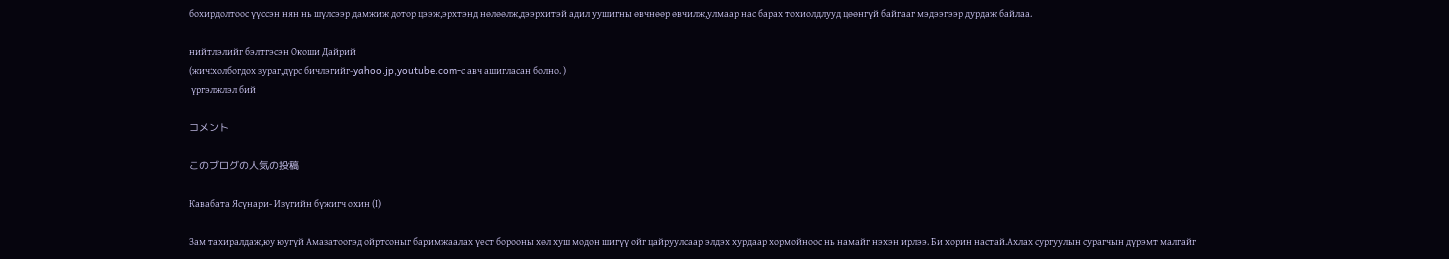бохирдолтоос үүссэн нян нь шүлсээр дамжиж дотор цээж,эрхтэнд нөлөөлж,дээрхитэй адил уушигны өвчнөөр өвчилж,улмаар нас барах тохиолдлууд цөөнгүй байгааг мэдээгээр дурдаж байлаа.

нийтлэлийг бэлтгэсэн Окоши Дайрий
(жич:холбогдох зураг,дүрс бичлэгийг-yahoo.jp,youtube.com-с авч ашигласан болно. )
 үргэлжлэл бий

コメント

このブログの人気の投稿

Кавабата Ясүнари- Изүгийн бүжигч охин (Ⅰ)

Зам тахиралдаж,юу юугүй Амазатоогэд ойртсоныг баримжаалах үест борооны хөл хуш модон шигүү ойг цайруулсаар элдэх хурдаар хормойноос нь намайг нэхэн ирлээ. Би хорин настай.Ахлах сургуулын сурагчын дүрэмт малгайг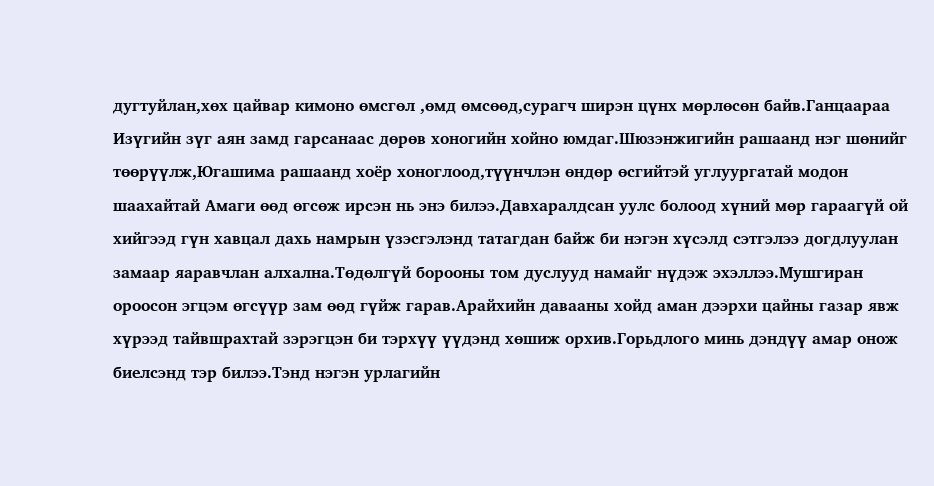дугтуйлан,хөх цайвар кимоно өмсгөл ,өмд өмсөөд,сурагч ширэн цүнх мөрлөсөн байв.Ганцаараа Изүгийн зүг аян замд гарсанаас дөрөв хоногийн хойно юмдаг.Шюзэнжигийн рашаанд нэг шөнийг төөрүүлж,Югашима рашаанд хоёр хоноглоод,түүнчлэн өндөр өсгийтэй углуургатай модон шаахайтай Амаги өөд өгсөж ирсэн нь энэ билээ.Давхаралдсан уулс болоод хүний мөр гараагүй ой хийгээд гүн хавцал дахь намрын үзэсгэлэнд татагдан байж би нэгэн хүсэлд сэтгэлээ догдлуулан замаар яаравчлан алхална.Төдөлгүй борооны том дуслууд намайг нүдэж эхэллээ.Мушгиран ороосон эгцэм өгсүүр зам өөд гүйж гарав.Арайхийн давааны хойд аман дээрхи цайны газар явж хүрээд тайвшрахтай зэрэгцэн би тэрхүү үүдэнд хөшиж орхив.Горьдлого минь дэндүү амар онож биелсэнд тэр билээ.Тэнд нэгэн урлагийн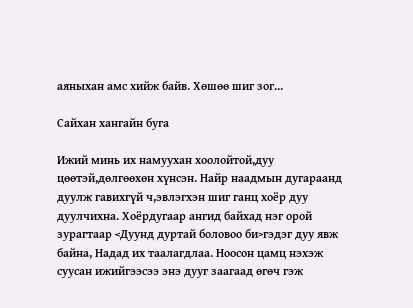аяныхан амс хийж байв. Хөшөө шиг зог...

Сайхан хангайн буга

Ижий минь их намуухан хоолойтой,дуу цөөтэй,дөлгөөхөн хүнсэн. Найр наадмын дугараанд дуулж гавихгүй ч,эвлэгхэн шиг ганц хоёр дуу дуулчихна. Хоёрдугаар ангид байхад нэг орой зурагтаар <Дуунд дуртай боловоо би>гэдэг дуу явж байна, Надад их таалагдлаа. Ноосон цамц нэхэж суусан ижийгээсээ энэ дууг заагаад өгөч гэж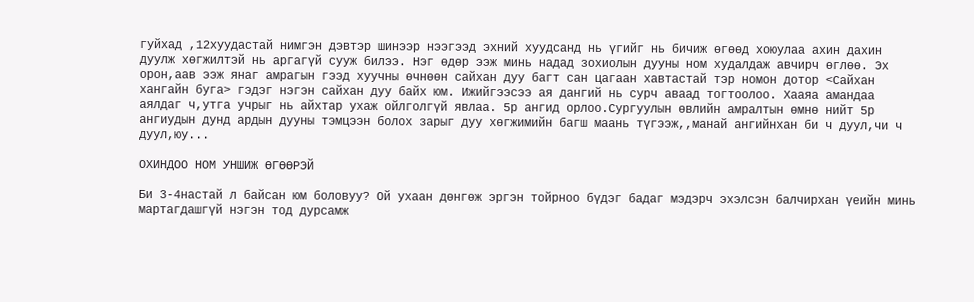гуйхад ,12хуудастай нимгэн дэвтэр шинээр нээгээд эхний хуудсанд нь үгийг нь бичиж өгөөд хоюулаа ахин дахин дуулж хөгжилтэй нь аргагүй сууж билээ. Нэг өдөр ээж минь надад зохиолын дууны ном худалдаж авчирч өглөө. Эх орон,аав ээж янаг амрагын гээд хуучны өчнөөн сайхан дуу багт сан цагаан хавтастай тэр номон дотор <Сайхан хангайн буга> гэдэг нэгэн сайхан дуу байх юм. Ижийгээсээ ая дангий нь сурч аваад тогтоолоо. Хааяа амандаа аялдаг ч,утга учрыг нь айхтар ухаж ойлголгүй явлаа. 5р ангид орлоо.Сургуулын өвлийн амралтын өмнө нийт 5р ангиудын дунд ардын дууны тэмцээн болох зарыг дуу хөгжимийн багш маань түгээж,,манай ангийнхан би ч дуул,чи ч дуул,юу...

ОХИНДОО НОМ УНШИЖ ӨГӨӨРЭЙ

Би 3-4настай л байсан юм боловуу? Ой ухаан дөнгөж эргэн тойрноо бүдэг бадаг мэдэрч эхэлсэн балчирхан үеийн минь мартагдашгүй нэгэн тод дурсамж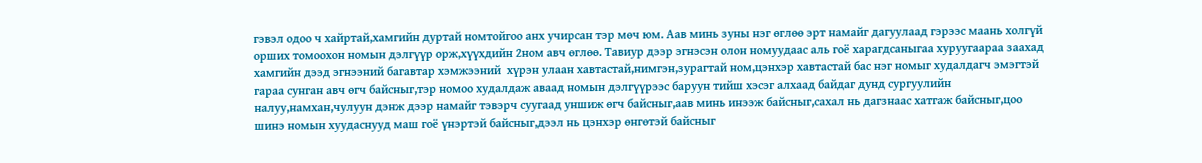гэвэл одоо ч хайртай,хамгийн дуртай номтойгоо анх учирсан тэр мөч юм. Аав минь зуны нэг өглөө эрт намайг дагуулаад гэрээс маань холгүй орших томоохон номын дэлгүүр орж,хүүхдийн 2ном авч өглөө. Тавиур дээр эгнэсэн олон номуудаас аль гоё харагдсаныгаа хуруугаараа заахад хамгийн дээд эгнээний багавтар хэмжээний  хүрэн улаан хавтастай,нимгэн,зурагтай ном,цэнхэр хавтастай бас нэг номыг худалдагч эмэгтэй гараа сунган авч өгч байсныг,тэр номоо худалдаж аваад номын дэлгүүрээс баруун тийш хэсэг алхаад байдаг дунд сургуулийн налуу,намхан,чулуун дэнж дээр намайг тэвэрч суугаад уншиж өгч байсныг,аав минь инээж байсныг,сахал нь дагзнаас хатгаж байсныг,цоо шинэ номын хуудаснууд маш гоё үнэртэй байсныг,дээл нь цэнхэр өнгөтэй байсныг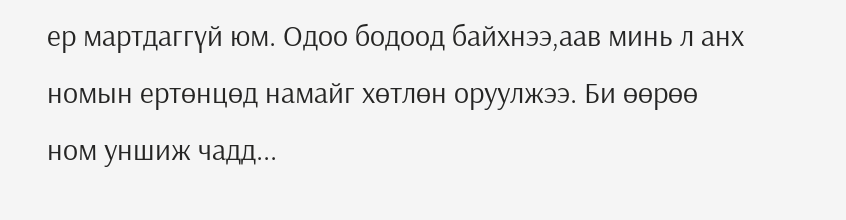ер мартдаггүй юм. Одоо бодоод байхнээ,аав минь л анх номын ертөнцөд намайг хөтлөн оруулжээ. Би өөрөө ном уншиж чадд...